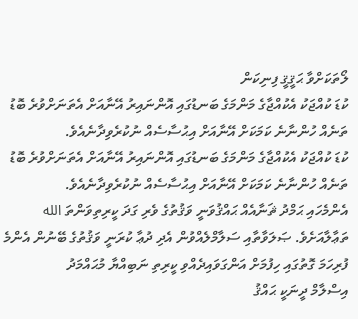ލޯތަކަށްވާ ޙަޤީޤީ ފިނިކަން
ކުޑަ ކުއްޖަކު އެކުއްޖާގެ މަންމަގެ ބަނޑުގައި އޮންނައިރު އޭނާއަށް އެތަނަށްވުރެ ބޮޑު ތަނެއް ހުންނާނެ ކަމަކަށް އޭނާއަށް އިޙުސާސެއް ނުކުރެވިދާނެއެވެ.
ކުޑަ ކުއްޖަކު އެކުއްޖާގެ މަންމަގެ ބަނޑުގައި އޮންނައިރު އޭނާއަށް އެތަނަށްވުރެ ބޮޑު ތަނެއް ހުންނާނެ ކަމަކަށް އޭނާއަށް އިޙުސާސެއް ނުކުރެވިދާނެއެވެ.
އެންމެހައި ޙަމްދު ޘަނާއެއް ޙައްޤުވަނީ ވަޤުތުގެ ވެރި ގަދަ ކީރިތިވަންތަ الله ތަޢާލާއަށެވެ. ޞަލަވާތާއި ސަލާމްލެއްވުން އެދި ދުޢާ ކުރަނީ ވަޤުތުގެ ބޭނުން އެންމެ ފުރިހަމަ ގޮތުގައި ހިފުމަށް އަންގަވައިދެއްވި ކީރިތި ނަބިއްޔާ މުޙައްމަދު
އިސްލާމް ދީނަކީ ޙައްޤު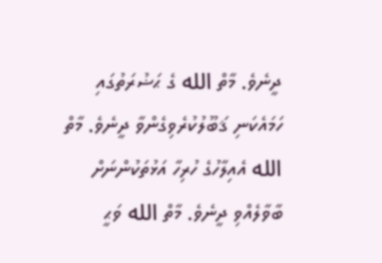ދީނެވެ. މާތް الله ގެ ޙަޟުރަތުގައި ހަމައެކަނި ޤަބޫލުކުރެވިގެންވާ ދީނެވެ. މާތް الله އެއިލާހުގެ ހުރިހާ އަޅުތަކުންނަށް ބާވާލެއްވި ދީނެވެ. މާތް الله ވަޙީ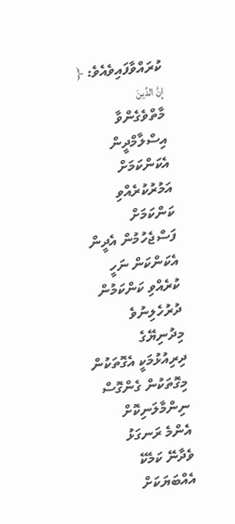ކުރައްވާފައިވެއެވެ: ﴿ إِنَّ الدِّينَ
މާތްވެގެންވާ އިސްލާމްދީން އެކަންކަމަށް އަމުރުކުރެއްވި ކަންކަމަށް ފަސްޖެހުމުން އެދީން އެކަންކަން ނަހީ ކުރެއްވި ކަންކަމުން ދުރުހެލިނުވެ މިދުނިޔޭގެ ދިރިއުޅުމަކީ އެގޮތަކުން މިގޮތަކުން ގެންގޮސް ނިންމާލަނިކޮށް އެންމެ ރަނގަޅު ވެދާނޭ ކަމެކޭ އެއްބަޔަކަށް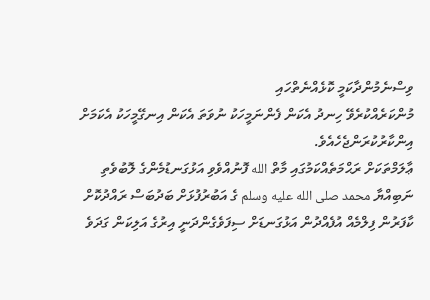ވިސްނެމުންދާކަމީ ކޮޅެއްނެތްހައި
މުންކަރެއްކުރެވޭ ހިނދު އެކަން ފެންނަމީހަކު ނުވަތަ އެކަން އިނގޭމީހަކު އެކަމަށް އިންކާރުކުރަންޖެހެއެވެ.
ޢާލަމްތަކަށް ރަޙްމަތެއްކަމުގައި މާތް الله ފޮނުއްވެވި އަޅުގަނޑުމެންގެ ލޮބުވެތި ނަބިއްޔާ محمد صلى الله عليه وسلم ގެ އަބުރުފުޅަށް ބަދުބަސް ރައްދުކޮށް ކާފަރުން ފިލްމެއް އުފެއްދުން އަޅުގަނޑަށް ސިފަވެގެންދަނީ އިރުގެ އަލިކަން ގަދަވެ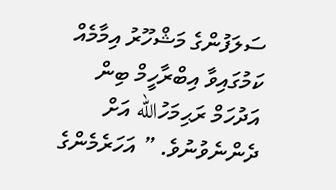ސަލަފުންގެ މަޝްހޫރު އިމާމެއް ކަމުގައިވާ އިބްރާހީމް ބިން އަދުހަމް ރަޙިމަހުالله އަށް ދެންނެވުނުވެ. ” އަހަރެމެންގެ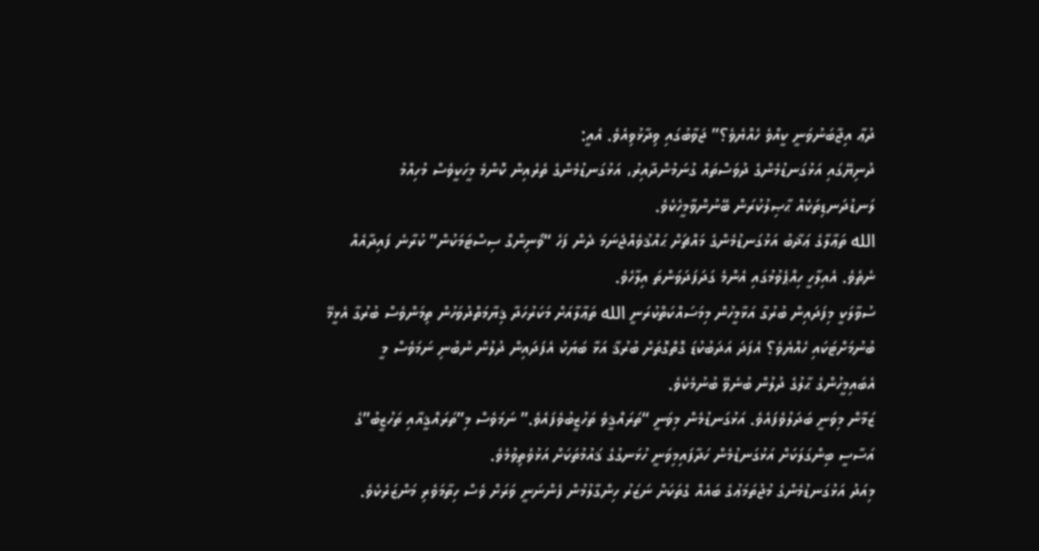ދުޢާ އިޖާބަނުވަނީ ކީއްވެ ހެއްޔެވެ؟” ޖަވާބުގައި ވިދާޅުވިއެވެ. އެއީ:
ދުނިޔޭގައި އަޅުގަނޑުމެންގެ ދުވަސްތައް ގުނަމުންދާއިރު، އަޅުގަނޑުމެންގެ ތެރެއިން ކޮންމެ މީހަކީވެސް މުހިއްމު ލަނޑުދަނޑިތަކެއް ޙާޞިލުކުރަން ބޭނުންވާމީހެކެވެ.
الله ތަޢާލާގެ ޢަޛާބު އަޅުގަނޑުމެންގެ މައްޗަށް ޙައްޤުވެއްޖެނަމަ ދެން ފަހެ “ވޯނިންގް ސިސްޓަމަކުން” ކުރާނެ ފައިދާއެއް ނެތެވެ. އެއިލާހީ ހިއްޕެވުމުގައި އެންމެ ގަދަފަދަވަންތަ އިލާހެވެ.
ސުވާލަކީ މިފަދައިން ބުރުގާ އަޅާމީހުން މިމަސައްކަތްކުރަނީ الله ތަޢާލާއަށް މަކަރުހަދާ ޤިޔާމަތްދުވަހުން ތިމަންވެސް ބުރުގާ އެޅީމޭ ބުނުމަށްޓަކައި ހެއްޔެވެ؟ އެފަދަ އަދަބުކުޑަ ގޮތްގޮތަށް ބުރުޤާ އަޅާ ބަޔަކު އެފަދައިން ދުލުން ނުބުނި ނަމަވެސް މީ އެބައިމީހުންގެ ޙާލުގެ ދުލުން ބުނެވޭ ބުނުމެކެވެ.
ޒަމާން މިވަނީ ބަދަލުވެފައެވެ. އަޅުގަނޑުމެން މިވަނީ “ތަރައްޤީވެ ތަހުޒީބުވެފައެވެ.” ނަމަވެސް މި”ތަރައްޤީއާއި ތަހުޒީބު”ގެ އަސާސީ ބިންގަލަކަށް އަޅުގަނޑުމެން ހަދާފައިމިވަނީ ހުޅަނގުގެ ޤައުމުތަކަށް އަޅުވެތިވުމެވެ.
މިއަދު އަޅުގަނޑުމެންގެ މުޖުތަމަޢުގެ ބައެއް ގެތަކަށް ނަޒަރު ހިންގާލުމުން ފެންނަނީ ވަރަށް ވެސް ހިތާމަވެރި މަންޒަރެކެވެ.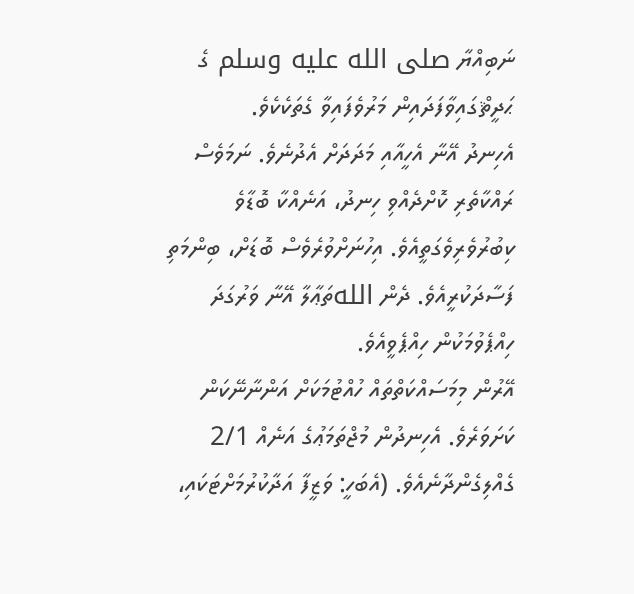ނަބިއްޔާ صلى الله عليه وسلم ގެ ޙަދީޘްގައިވާފަދައިން މަރުވެފައިވާ ގެތަކެކެވެ.
އެހިނދު އޭނާ އެހީއާއި މަދަދަށް އެދުނެވެ. ނަމަވެސް ރައްކާތެރި ކޮށްދެއްވި ހިނދު، އަނެއްކާ ބޮޑާވެ ކިބުރުވެރިވެގަތީއެވެ. އިހުނަށްވުރެވެސް ބޮޑަށް، ބިންމަތި ފަސާދަކުރީއެވެ. ދެން اللهތަޢާލާ އޭނާ ވަރުގަދަ ހިއްޕެވުމަކުން ހިއްޕެވީއެވެ.
އޭރުން މިމަސައްކަތްތައް ހުއްޓުމަކަށް އަންނާނޭކަން ކަށަވަރެވެ. އެހިނދުން މުޖްތަމަޢުގެ އަނެއް 2/1 ގެއްލިގެންދާނެއެވެ. (އެބަހީ: ވަޒީފާ އަދާކުރުމަށްޓަކައި،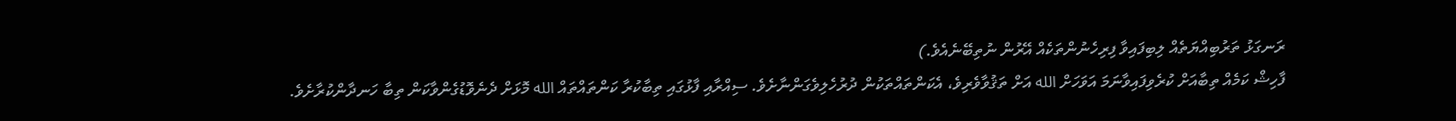ރަނގަޅު ތަރުބިއްޔަތެއް ލިބިފައިވާ ފިރިހެނުންތަކެއް އޭރުން ނުތިބޭނެއެވެ.)
ފާހިޝް ކަމެއް ތިބާއަށް ކުރެވިފައިވާނަމަ އަވަހަށް الله އަށް ތަޤުވާވެރިވެ، އެކަންތައްތަކުން ދުރުހެލިވެގަންނާށެވެ. ސިއްރާއި ފާޅުގައި ތިބާކުރާ ކަންތައްތައް الله މޮޅަށް ދެނެވޮޑުގެންވާކަން ތިބާ ހަނދާންކުރާށެވެ.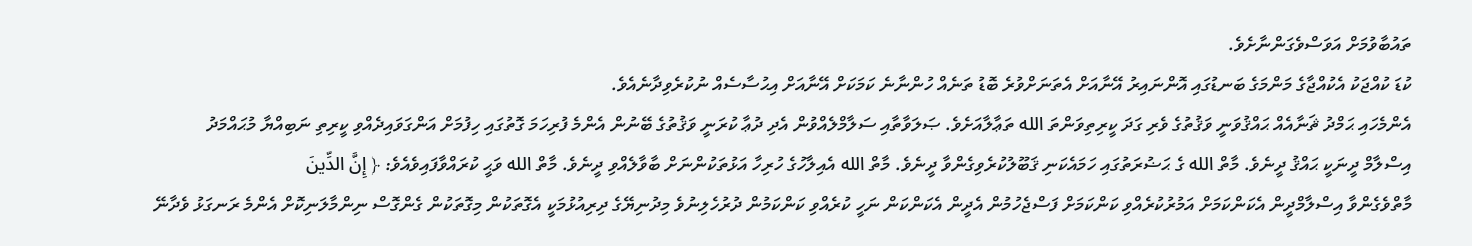ތައުބާވުމަށް އަވަސްވެގަންނާށެވެ.
ކުޑަ ކުއްޖަކު އެކުއްޖާގެ މަންމަގެ ބަނޑުގައި އޮންނައިރު އޭނާއަށް އެތަނަށްވުރެ ބޮޑު ތަނެއް ހުންނާނެ ކަމަކަށް އޭނާއަށް އިޙުސާސެއް ނުކުރެވިދާނެއެވެ.
އެންމެހައި ޙަމްދު ޘަނާއެއް ޙައްޤުވަނީ ވަޤުތުގެ ވެރި ގަދަ ކީރިތިވަންތަ الله ތަޢާލާއަށެވެ. ޞަލަވާތާއި ސަލާމްލެއްވުން އެދި ދުޢާ ކުރަނީ ވަޤުތުގެ ބޭނުން އެންމެ ފުރިހަމަ ގޮތުގައި ހިފުމަށް އަންގަވައިދެއްވި ކީރިތި ނަބިއްޔާ މުޙައްމަދު
އިސްލާމް ދީނަކީ ޙައްޤު ދީނެވެ. މާތް الله ގެ ޙަޟުރަތުގައި ހަމައެކަނި ޤަބޫލުކުރެވިގެންވާ ދީނެވެ. މާތް الله އެއިލާހުގެ ހުރިހާ އަޅުތަކުންނަށް ބާވާލެއްވި ދީނެވެ. މާތް الله ވަޙީ ކުރައްވާފައިވެއެވެ: ﴿ إِنَّ الدِّينَ
މާތްވެގެންވާ އިސްލާމްދީން އެކަންކަމަށް އަމުރުކުރެއްވި ކަންކަމަށް ފަސްޖެހުމުން އެދީން އެކަންކަން ނަހީ ކުރެއްވި ކަންކަމުން ދުރުހެލިނުވެ މިދުނިޔޭގެ ދިރިއުޅުމަކީ އެގޮތަކުން މިގޮތަކުން ގެންގޮސް ނިންމާލަނިކޮށް އެންމެ ރަނގަޅު ވެދާނޭ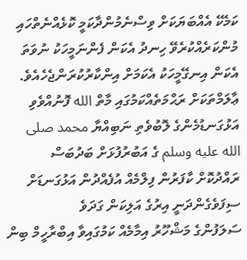ކަމެކޭ އެއްބަޔަކަށް ވިސްނެމުންދާކަމީ ކޮޅެއްނެތްހައި
މުންކަރެއްކުރެވޭ ހިނދު އެކަން ފެންނަމީހަކު ނުވަތަ އެކަން އިނގޭމީހަކު އެކަމަށް އިންކާރުކުރަންޖެހެއެވެ.
ޢާލަމްތަކަށް ރަޙްމަތެއްކަމުގައި މާތް الله ފޮނުއްވެވި އަޅުގަނޑުމެންގެ ލޮބުވެތި ނަބިއްޔާ محمد صلى الله عليه وسلم ގެ އަބުރުފުޅަށް ބަދުބަސް ރައްދުކޮށް ކާފަރުން ފިލްމެއް އުފެއްދުން އަޅުގަނޑަށް ސިފަވެގެންދަނީ އިރުގެ އަލިކަން ގަދަވެ
ސަލަފުންގެ މަޝްހޫރު އިމާމެއް ކަމުގައިވާ އިބްރާހީމް ބިން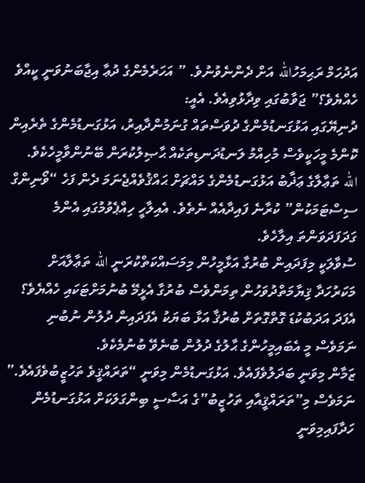އަދުހަމް ރަޙިމަހުالله އަށް ދެންނެވުނުވެ. ” އަހަރެމެންގެ ދުޢާ އިޖާބަނުވަނީ ކީއްވެ ހެއްޔެވެ؟” ޖަވާބުގައި ވިދާޅުވިއެވެ. އެއީ:
ދުނިޔޭގައި އަޅުގަނޑުމެންގެ ދުވަސްތައް ގުނަމުންދާއިރު، އަޅުގަނޑުމެންގެ ތެރެއިން ކޮންމެ މީހަކީވެސް މުހިއްމު ލަނޑުދަނޑިތަކެއް ޙާޞިލުކުރަން ބޭނުންވާމީހެކެވެ.
الله ތަޢާލާގެ ޢަޛާބު އަޅުގަނޑުމެންގެ މައްޗަށް ޙައްޤުވެއްޖެނަމަ ދެން ފަހެ “ވޯނިންގް ސިސްޓަމަކުން” ކުރާނެ ފައިދާއެއް ނެތެވެ. އެއިލާހީ ހިއްޕެވުމުގައި އެންމެ ގަދަފަދަވަންތަ އިލާހެވެ.
ސުވާލަކީ މިފަދައިން ބުރުގާ އަޅާމީހުން މިމަސައްކަތްކުރަނީ الله ތަޢާލާއަށް މަކަރުހަދާ ޤިޔާމަތްދުވަހުން ތިމަންވެސް ބުރުގާ އެޅީމޭ ބުނުމަށްޓަކައި ހެއްޔެވެ؟ އެފަދަ އަދަބުކުޑަ ގޮތްގޮތަށް ބުރުޤާ އަޅާ ބަޔަކު އެފަދައިން ދުލުން ނުބުނި ނަމަވެސް މީ އެބައިމީހުންގެ ޙާލުގެ ދުލުން ބުނެވޭ ބުނުމެކެވެ.
ޒަމާން މިވަނީ ބަދަލުވެފައެވެ. އަޅުގަނޑުމެން މިވަނީ “ތަރައްޤީވެ ތަހުޒީބުވެފައެވެ.” ނަމަވެސް މި”ތަރައްޤީއާއި ތަހުޒީބު”ގެ އަސާސީ ބިންގަލަކަށް އަޅުގަނޑުމެން ހަދާފައިމިވަނީ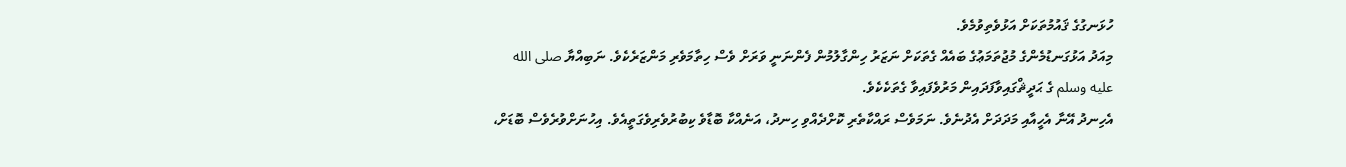ހުޅަނގުގެ ޤައުމުތަކަށް އަޅުވެތިވުމެވެ.
މިއަދު އަޅުގަނޑުމެންގެ މުޖުތަމަޢުގެ ބައެއް ގެތަކަށް ނަޒަރު ހިންގާލުމުން ފެންނަނީ ވަރަށް ވެސް ހިތާމަވެރި މަންޒަރެކެވެ. ނަބިއްޔާ صلى الله عليه وسلم ގެ ޙަދީޘްގައިވާފަދައިން މަރުވެފައިވާ ގެތަކެކެވެ.
އެހިނދު އޭނާ އެހީއާއި މަދަދަށް އެދުނެވެ. ނަމަވެސް ރައްކާތެރި ކޮށްދެއްވި ހިނދު، އަނެއްކާ ބޮޑާވެ ކިބުރުވެރިވެގަތީއެވެ. އިހުނަށްވުރެވެސް ބޮޑަށް،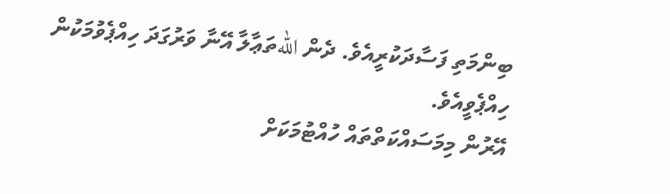ބިންމަތި ފަސާދަކުރީއެވެ. ދެން اللهތަޢާލާ އޭނާ ވަރުގަދަ ހިއްޕެވުމަކުން ހިއްޕެވީއެވެ.
އޭރުން މިމަސައްކަތްތައް ހުއްޓުމަކަށް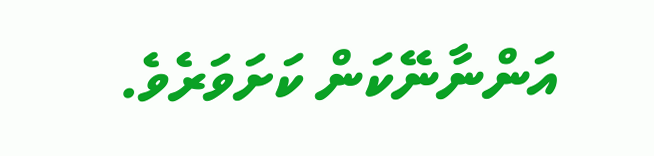އަންނާނޭކަން ކަށަވަރެވެ.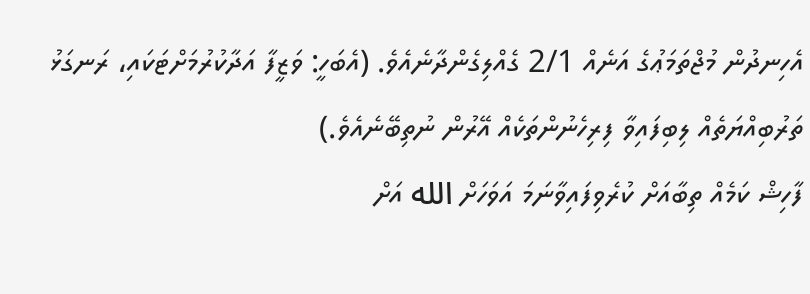އެހިނދުން މުޖްތަމަޢުގެ އަނެއް 2/1 ގެއްލިގެންދާނެއެވެ. (އެބަހީ: ވަޒީފާ އަދާކުރުމަށްޓަކައި، ރަނގަޅު ތަރުބިއްޔަތެއް ލިބިފައިވާ ފިރިހެނުންތަކެއް އޭރުން ނުތިބޭނެއެވެ.)
ފާހިޝް ކަމެއް ތިބާއަށް ކުރެވިފައިވާނަމަ އަވަހަށް الله އަށް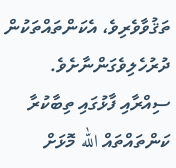ތަޤުވާވެރިވެ، އެކަންތައްތަކުން ދުރުހެލިވެގަންނާށެވެ. ސިއްރާއި ފާޅުގައި ތިބާކުރާ ކަންތައްތައް الله މޮޅަށް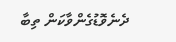ދެނެވޮޑުގެންވާކަން ތިބާ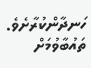ހަނދާންކުރާށެވެ. ތައުބާވުމަށް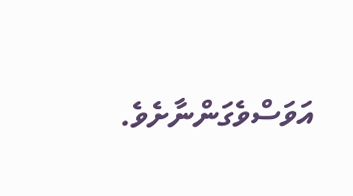އަވަސްވެގަންނާށެވެ.